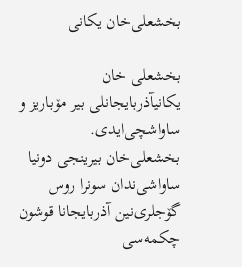بخشعلی‌خان یکانی

بخشعلی خان یکانیآذربایجانلی بیر مۆباریز و ساواشچی‌ایدی. بخشعلی‌خان بیرینجی دونیا ساواشی‌ندان سونرا روس گۆجلری‌نین آذربایجانا قوشون چکمه‌سی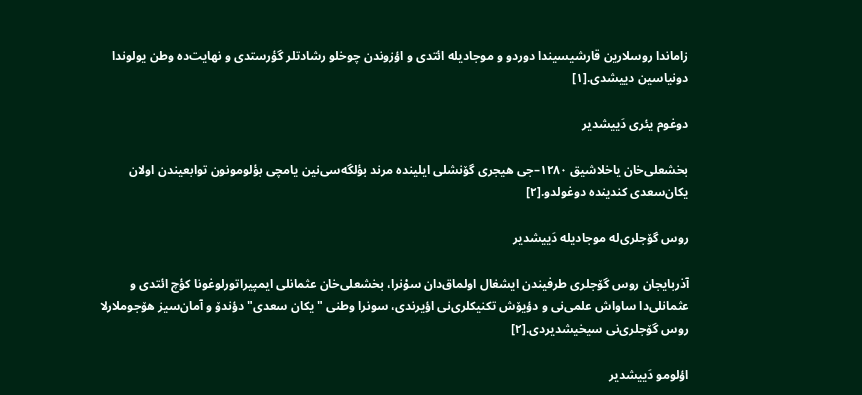زاماندا روسلارین قارشیسیندا دوردو و موجادیله ائتدی و اؤزوندن چوخلو رشادتلر گؤرستدی و نهایت‌ده وطن یولوندا دونیاسین دییشدی.[۱]

دوغوم یئری دَییشدیر

بخشعلی‌خان یاخلاشیق ۱۲۸۰–جی هیجری گۆنشلی ایلینده مرند بؤلگه‌سی‌نین یامچی بؤلومونون توابعیندن اولان یکان‌سعدی کندینده دوغولدو.[۲]

روس گۆجلری‌له موجادیله دَییشدیر

آذربایجان روس گۆجلری طرفیندن ایشغال اولماق‌دان سوْنرا، بخشعلی‌خان عثمانلی ایمپیراتورلوغونا کؤچ ائتدی و عثمانلی‌دا ساواش علمی‌نی و دؤیۆش تکنیکلری‌نی اؤیرندی، سونرا وطنی "یکان‌ سعدی" دؤندۆ و آمان‌سیز هۆجوملارلا روس گۆجلری‌نی سیخیشدیردی.[۲]

اؤلومو دَییشدیر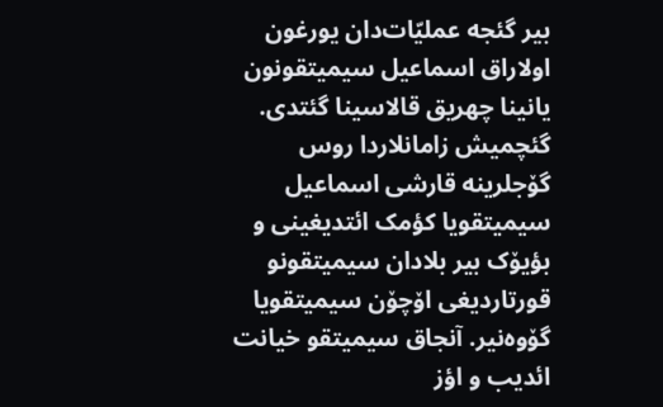بیر گئجه عملیّات‌دان یورغون اولاراق اسماعیل سیمیتقونون یانینا چهریق قالاسینا گئتدی. گئچمیش زامانلاردا روس گۆجلرینه قارشی اسماعیل سیمیتقویا کؤمک ائتدیغینی و بؤیۆک بیر بلادان سیمیتقونو قورتاردیغی اۆچۆن سیمیتقویا گۆوه‌نیر. آنجاق سیمیتقو خیانت ائدیب و اؤز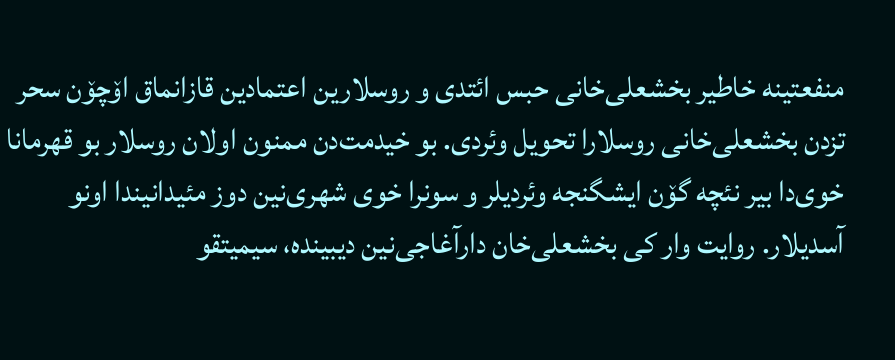منفعتینه خاطیر بخشعلی‌خانی حبس ائتدی و روسلارین اعتمادین قازانماق اۆچۆن سحر تزدن بخشعلی‌خانی روسلارا تحویل وئردی. بو خیدمت‌دن ممنون اولان روسلار بو قهرمانا خوی‌دا بیر نئچه گۆن ایشگنجه وئردیلر و سونرا خوی شهری‌نین دوز مئیدانیندا اونو آسدیلار. روایت وار کی بخشعلی‌خان دارآغاجی‌نین دیبینده، سیمیتقو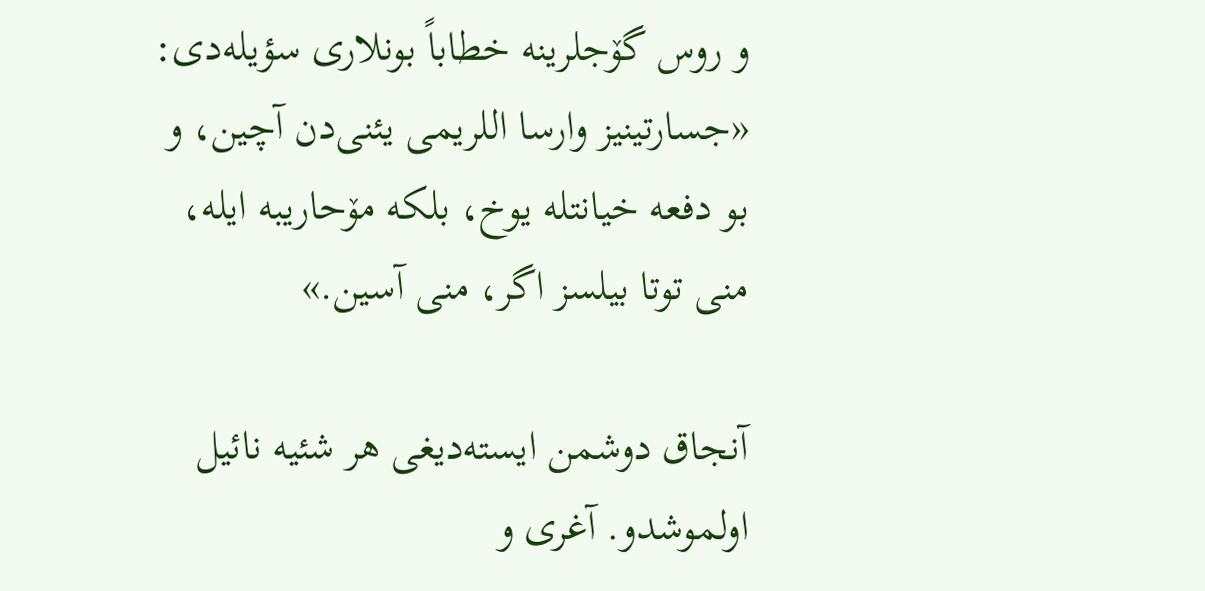و روس گۆجلرینه خطاباً بونلاری سؤیله‌دی: «جسارتینیز وارسا اللریمی یئنی‌دن آچین، و بو دفعه خیانتله یوخ، بلکه مۆحاریبه ایله، منی توتا بیلسز اگر، منی آسین.»

آنجاق دوشمن ایسته‌دیغی هر شئیه نائیل اولموشدو. آغری و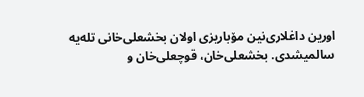اورین داغلاری‌نین مۆباریزی اولان بخشعلی‌خانی تله‌یه سالمیشدی. بخشعلی‌خان، قوچعلی‌خان و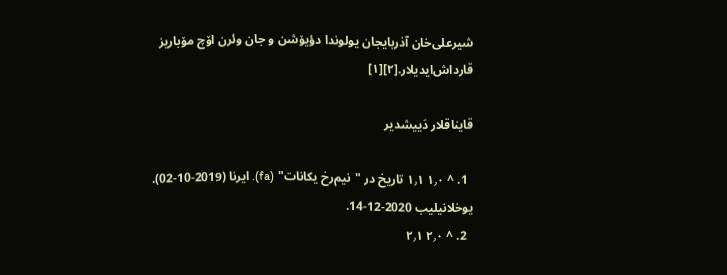شیرعلی‌خان آذربایجان یولوندا دؤیۆشن و جان وئرن اۆچ مۆباریز قارداش‌ایدیلار.[۲][۱]

قایناقلار دَییشدیر

  1. ^ ۱٫۰ ۱٫۱ تاریخ در "نیم‌رخ یکانات" (fa). ایرنا (2019-10-02). یوخلانیلیب 2020-12-14.
  2. ^ ۲٫۰ ۲٫۱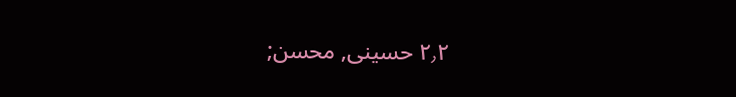۲٫۲ حسینی, محسن;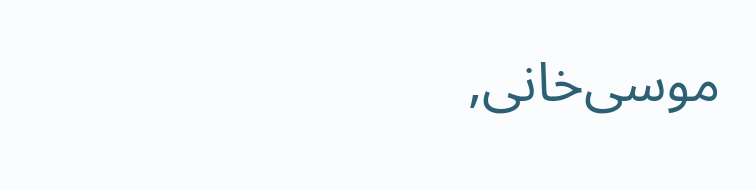موسی‌خانی,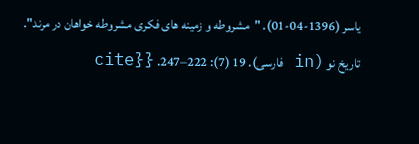یاسر (1396-04-01). "مشروطه و زمینه های فکری مشروطه خواهان در مرند". تاریخ نو (in فارسی). 19 (7): 222–247. {{cite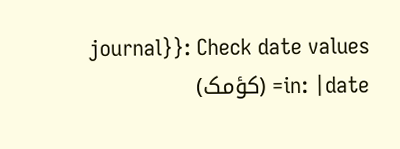journal}}: Check date values in: |date= (کؤمک)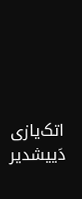اتک‌یازی دَییشدیر